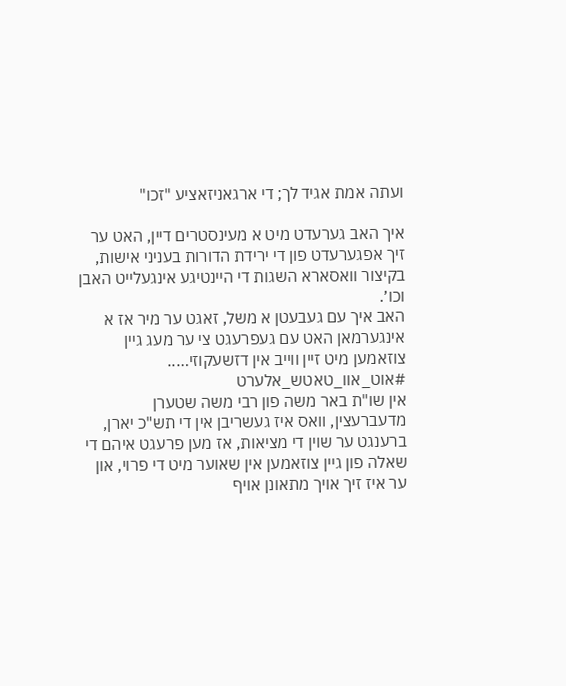ועתה אמת אגיד לך; די ארגאניזאציע "זכו"

איך האב גערעדט מיט א מעינסטרים דיין, האט ער זיך אפגערעדט פון די ירידת הדורות בעניני אישות, בקיצור וואסארא השגות די היינטיגע אינגעלייט האבן וכו׳.
האב איך עם געבעטן א משל, זאגט ער מיר אז א אינגערמאן האט עם געפרעגט צי ער מעג גיין צוזאמען מיט זיין ווייב אין דזשעקוזי…..
#אוט_אוו_טאטש_אלערט
אין שו"ת באר משה פון רבי משה שטערן מדעברעצין, וואס איז געשריבן אין די תש"כ יארן, ברענגט ער שוין די מציאות, אז מען פרעגט איהם די שאלה פון גיין צוזאמען אין שאוער מיט די פרוי, און ער איז זיך אויך מתאונן אויף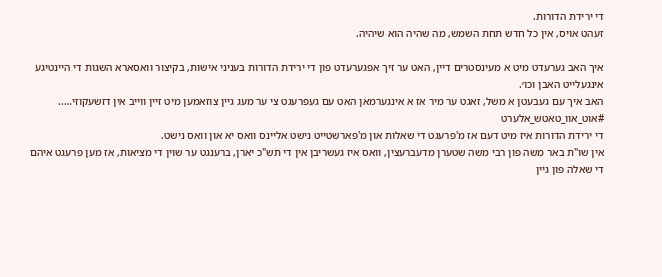די ירידת הדורות.
זעהט אויס, אין כל חדש תחת השמש, מה שהיה הוא שיהיה.

איך האב גערעדט מיט א מעינסטרים דיין, האט ער זיך אפגערעדט פון די ירידת הדורות בעניני אישות, בקיצור וואסארא השגות די היינטיגע אינגעלייט האבן וכו׳.
האב איך עם געבעטן א משל, זאגט ער מיר אז א אינגערמאן האט עם געפרעגט צי ער מעג גיין צוזאמען מיט זיין ווייב אין דזשעקוזי…..
#אוט_אוו_טאטש_אלערט
די ירידת הדורות איז מיט דעם אז מ'פרעגט די שאלות און מ'פארשטייט נישט אליינס וואס יא און וואס נישט.
אין שו"ת באר משה פון רבי משה שטערן מדעברעצין, וואס איז געשריבן אין די תש"כ יארן, ברענגט ער שוין די מציאות, אז מען פרעגט איהם די שאלה פון גיין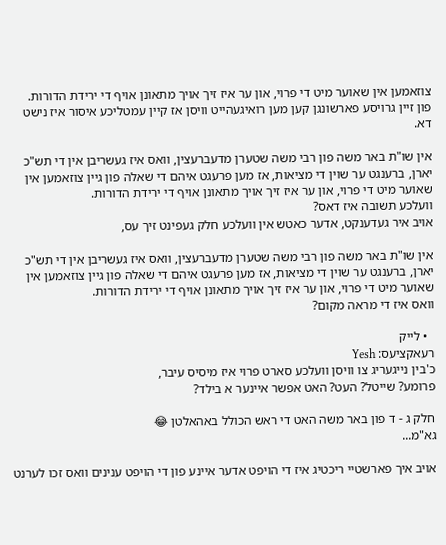צוזאמען אין שאוער מיט די פרוי, און ער איז זיך אויך מתאונן אויף די ירידת הדורות.
פון זיין גרויסע פארשונגן קען מען רואיגעהייט וויסן אז קיין עמטליכע איסור איז נישט דא.

אין שו"ת באר משה פון רבי משה שטערן מדעברעצין, וואס איז געשריבן אין די תש"כ יארן, ברענגט ער שוין די מציאות, אז מען פרעגט איהם די שאלה פון גיין צוזאמען אין שאוער מיט די פרוי, און ער איז זיך אויך מתאונן אויף די ירידת הדורות.
וועלכע תשובה איז דאס?
אויב איר געדענקט, אדער כאטש אין וועלכע חלק געפינט זיך עס,

אין שו"ת באר משה פון רבי משה שטערן מדעברעצין, וואס איז געשריבן אין די תש"כ יארן, ברענגט ער שוין די מציאות, אז מען פרעגט איהם די שאלה פון גיין צוזאמען אין שאוער מיט די פרוי, און ער איז זיך אויך מתאונן אויף די ירידת הדורות.
וואס איז די מראה מקום?

  • לייק
רעאקציעס: Yesh
כ'בין נייגעריג צו וויסן וועלכע סארט פרוי איז מיסיס עיבר,
פרומע? שייטל? העט? האט אפשר איינער א בילד?

חלק ג - ד פון באר משה האט די ראש הכולל באהאלטן 😂
גא"מ...

אויב איך פארשטיי ריכטיג איז די הויפט אדער איינע פון די הויפט ענינים וואס זכו לערנט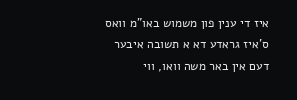איז די ענין פון משמוש באו"מ וואס ס'איז גראדע דא א תשובה איבער דעם אין באר משה וואו, ווי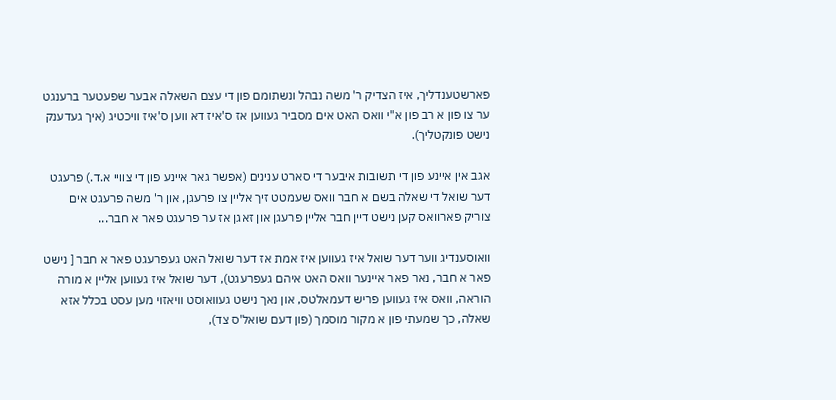פארשטענדליך, איז הצדיק ר' משה נבהל ונשתומם פון די עצם השאלה אבער שפעטער ברענגט ער צו פון א רב פון א"י וואס האט אים מסביר געווען אז ס'איז דא ווען ס'איז וויכטיג (איך געדענק נישט פונקטליך).

אגב אין איינע פון די תשובות איבער די סארט ענינים (אפשר גאר איינע פון די צוויי א.ד.) פרעגט דער שואל די שאלה בשם א חבר וואס שעמטט זיך אליין צו פרעגן, און ר' משה פרעגט אים צוריק פארוואס קען נישט דיין חבר אליין פרעגן און זאגן אז ער פרעגט פאר א חבר...

וואוסענדיג ווער דער שואל איז געווען איז אמת אז דער שואל האט געפרעגט פאר א חבר [ נישט פאר א חבר, נאר פאר איינער וואס האט איהם געפרעגט), דער שואל איז געווען אליין א מורה הוראה, וואס איז געווען פריש דעמאלטס, און נאך נישט געוואוסט וויאזוי מען עסט בכלל אזא שאלה, כך שמעתי פון א מקור מוסמך (פון דעם שואל'ס צד),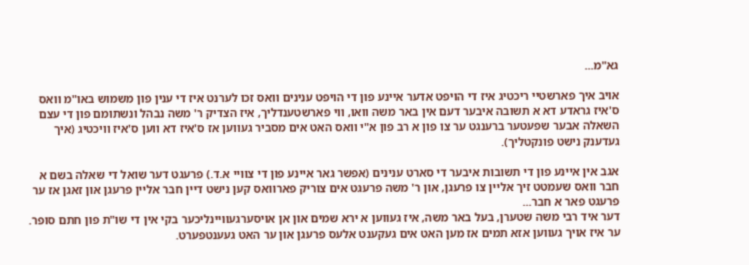גא"מ...

אויב איך פארשטיי ריכטיג איז די הויפט אדער איינע פון די הויפט ענינים וואס זכו לערנט איז די ענין פון משמוש באו"מ וואס ס'איז גראדע דא א תשובה איבער דעם אין באר משה וואו, ווי פארשטענדליך, איז הצדיק ר' משה נבהל ונשתומם פון די עצם השאלה אבער שפעטער ברענגט ער צו פון א רב פון א"י וואס האט אים מסביר געווען אז ס'איז דא ווען ס'איז וויכטיג (איך געדענק נישט פונקטליך).

אגב אין איינע פון די תשובות איבער די סארט ענינים (אפשר גאר איינע פון די צוויי א.ד.) פרעגט דער שואל די שאלה בשם א חבר וואס שעמטט זיך אליין צו פרעגן, און ר' משה פרעגט אים צוריק פארוואס קען נישט דיין חבר אליין פרעגן און זאגן אז ער פרעגט פאר א חבר...
דער איד רבי משה שטערן, בעל באר משה, איז געווען א ירא שמים און אן אויסערגעוויינליכער בקי אין די שו"ת פון חתם סופר. ער איז אויך געווען אזא תמים אז מען האט אים געקענט אלעס פרעגן און ער האט געענטפערט.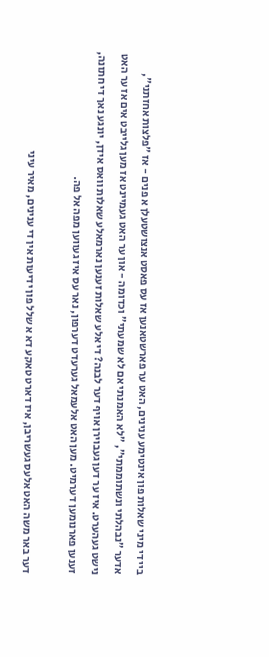ביי די מיני שאלות פון אינטימע ענינים, האט ער פארשטאנען אז עס פאסט אנצושטעלן א פנים - אז "פלצות אחזתני", אדער "נבהלתי ונשתוממתי", "לא האמנתי אם לא שמעתי" וכדומה - און ער האט געמיינט אז מען גלייבט אים אז ער האט נישט געהערט. איז ער דען געבוירן אויף דער לבנה? די אלע שאלות זענען נארמאלע שאלות וואס אידן, יונגע נאך די חתונה, זענען פארנומען דערמיט. מען האט אלעמאל גערעדט דערפון, נאר עס איז געווען מפה אל פה.

דער באר משה האט אלעס געשריבן, איז דארט טאקע דא א שלל פון ידיעות אין די ענינים, מאיר עיני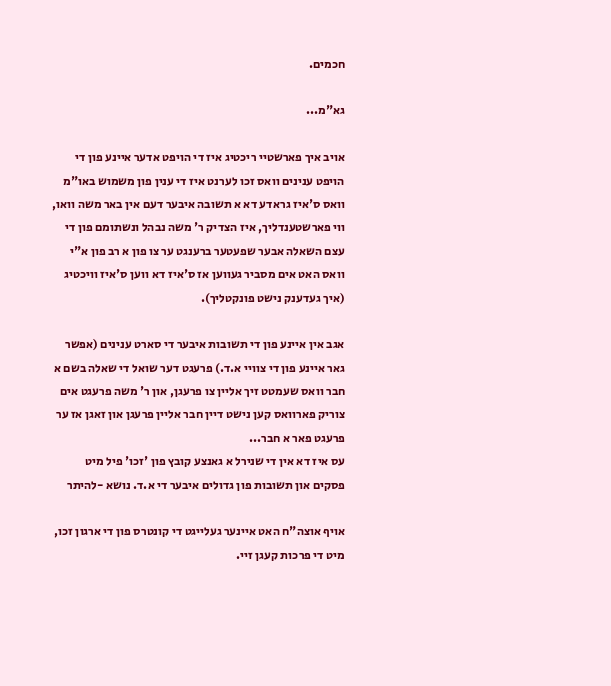חכמים.

גא"מ...

אויב איך פארשטיי ריכטיג איז די הויפט אדער איינע פון די הויפט ענינים וואס זכו לערנט איז די ענין פון משמוש באו"מ וואס ס'איז גראדע דא א תשובה איבער דעם אין באר משה וואו, ווי פארשטענדליך, איז הצדיק ר' משה נבהל ונשתומם פון די עצם השאלה אבער שפעטער ברענגט ער צו פון א רב פון א"י וואס האט אים מסביר געווען אז ס'איז דא ווען ס'איז וויכטיג (איך געדענק נישט פונקטליך).

אגב אין איינע פון די תשובות איבער די סארט ענינים (אפשר גאר איינע פון די צוויי א.ד.) פרעגט דער שואל די שאלה בשם א חבר וואס שעמטט זיך אליין צו פרעגן, און ר' משה פרעגט אים צוריק פארוואס קען נישט דיין חבר אליין פרעגן און זאגן אז ער פרעגט פאר א חבר...
עס איז דא אין די שנירל א גאנצע קובץ פון 'זכו' פיל מיט פסקים און תשובות פון גדולים איבער די א.ד. נושא -להיתר

אויף אוצה"ח האט איינער געלייגט די קונטרס פון די ארגון זכו, מיט די פרכות קעגן זיי.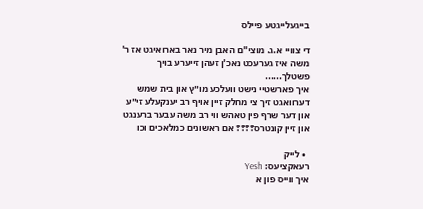בייגעלייגטע פיילס

די צוויי א.ג. מוצי''ם האבן מיר נאר בארואיגט אז ר' משה איז גערעכט נאכ'ן זעהן זייערע בויך פשטלך......
איך פארשטיי נישט וועלכע מו״ץ און בית שמש דערוואגט זיך צי מחלק זיין אויף רב יענקעלע זי״ע און דער שרף פין טאהש ווי רב משה עבער ברענגט און זיין קונטרס???? אם ראשונים כמלאכים וכו

  • לייק
רעאקציעס: Yesh
איך ווייס פון א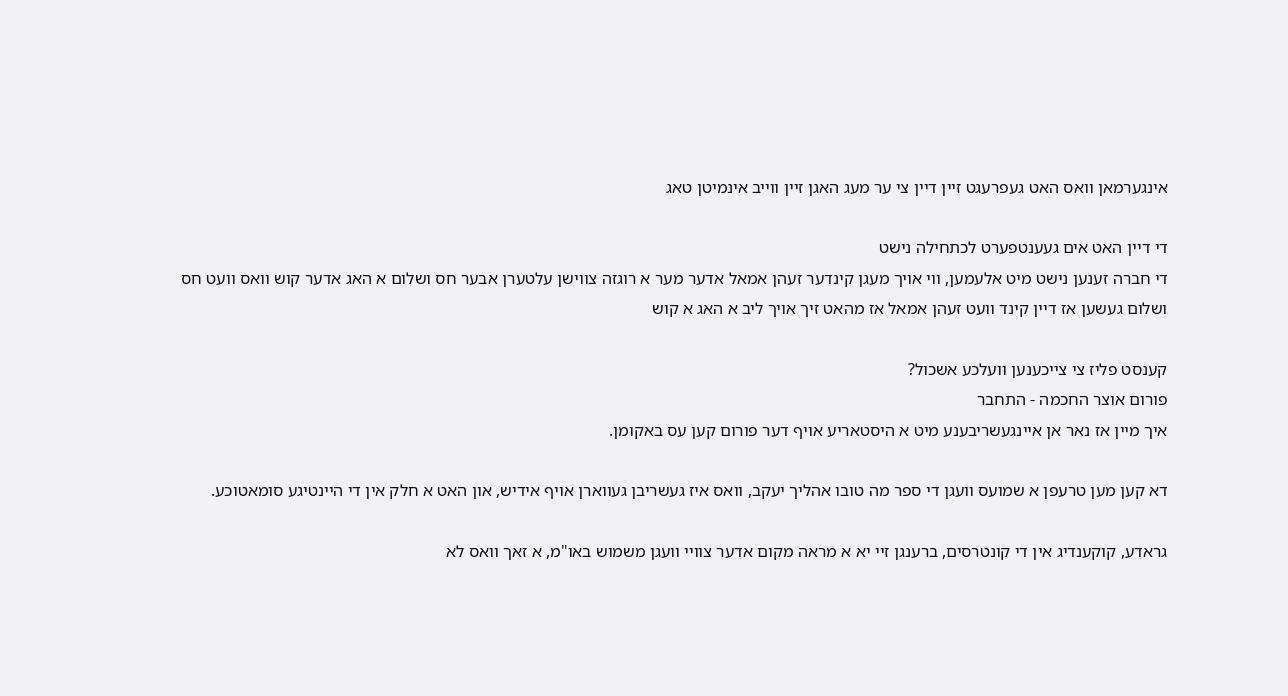אינגערמאן וואס האט געפרעגט זיין דיין צי ער מעג האגן זיין ווייב אינמיטן טאג

די דיין האט אים געענטפערט לכתחילה נישט
די חברה זענען נישט מיט אלעמען, ווי אויך מעגן קינדער זעהן אמאל אדער מער א רוגזה צווישן עלטערן אבער חס ושלום א האג אדער קוש וואס וועט חס ושלום געשען אז דיין קינד וועט זעהן אמאל אז מהאט זיך אויך ליב א האג א קוש

קענסט פליז צי צייכענען וועלכע אשכול?
פורום אוצר החכמה - התחבר
איך מיין אז נאר אן איינגעשריבענע מיט א היסטאריע אויף דער פורום קען עס באקומן.

דא קען מען טרעפן א שמועס וועגן די ספר מה טובו אהליך יעקב, וואס איז געשריבן געווארן אויף אידיש, און האט א חלק אין די היינטיגע סומאטוכע.

גראדע, קוקענדיג אין די קונטרסים, ברענגן זיי יא א מראה מקום אדער צוויי וועגן משמוש באו"מ, א זאך וואס לא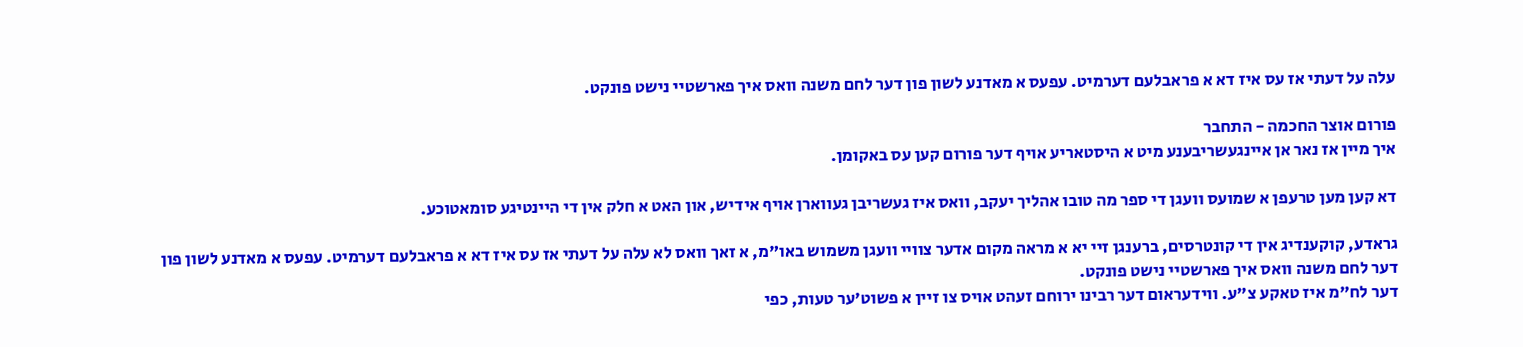עלה על דעתי אז עס איז דא א פראבלעם דערמיט. עפעס א מאדנע לשון פון דער לחם משנה וואס איך פארשטיי נישט פונקט.

פורום אוצר החכמה - התחבר
איך מיין אז נאר אן איינגעשריבענע מיט א היסטאריע אויף דער פורום קען עס באקומן.

דא קען מען טרעפן א שמועס וועגן די ספר מה טובו אהליך יעקב, וואס איז געשריבן געווארן אויף אידיש, און האט א חלק אין די היינטיגע סומאטוכע.

גראדע, קוקענדיג אין די קונטרסים, ברענגן זיי יא א מראה מקום אדער צוויי וועגן משמוש באו"מ, א זאך וואס לא עלה על דעתי אז עס איז דא א פראבלעם דערמיט. עפעס א מאדנע לשון פון דער לחם משנה וואס איך פארשטיי נישט פונקט.
דער לח"מ איז טאקע צ"ע. ווידעראום דער רבינו ירוחם זעהט אויס צו זיין א פשוט'ער טעות, כפי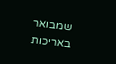שמבואר באריכות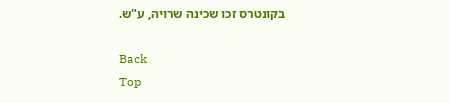בקונטרס זכו שכינה שרויה, ע"ש.

Back
Top